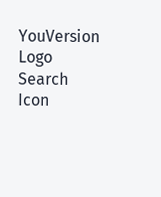YouVersion Logo
Search Icon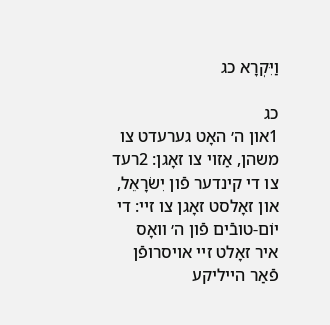וַיִּקְרָא כג

כג
1און ה׳ האָט גערעדט צו משהן, אַזױ צו זאָגן: 2רעד צו די קינדער פֿון יִשׂרָאֵל, און זאָלסט זאָגן צו זײ: די יוֹם-טובֿים פֿון ה׳ װאָס איר זאָלט זײ אױסרופֿן פֿאַר הײליקע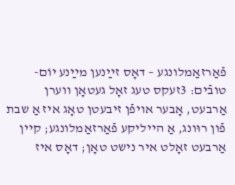פֿאַרזאַמלונגע – דאָס זײַנען מײַנע יוֹם-טובֿים: 3זעקס טעג זאָל געטאָן װערן אַרבעט, אָבער אױפֿן זיבעטן טאָג איז אַ שבת פֿון רוּונג, אַ הײליקע פֿאַרזאַמלונגע; קײן אַרבעט זאָלט איר נישט טאָן; דאָס איז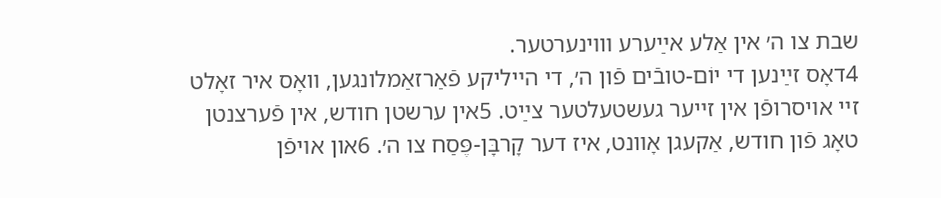שבת צו ה׳ אין אַלע אײַערע װױנערטער.
4דאָס זײַנען די יוֹם-טובֿים פֿון ה׳, די הײליקע פֿאַרזאַמלונגען, װאָס איר זאָלט זײ אױסרופֿן אין זײער געשטעלטער צײַט. 5אין ערשטן חודש, אין פֿערצנטן טאָג פֿון חודש, אַקעגן אָװנט, איז דער קָרבָּן-פֶּסַח צו ה׳. 6און אױפֿן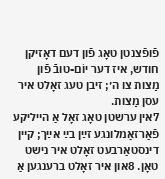פֿופֿצנטן טאָג פֿון דעם דאָזיקן חודש, איז דער יוֹם-טובֿ פֿון מַצות צו ה׳; זיבן טעג זאָלט איר עסן מַצות.
7אין ערשטן טאָג זאָל אַ הײליקע פֿאַרזאַמלונגע זײַן בײַ אײַך; קײן דינסטאַרבעט זאָלט איר נישט טאָן. 8און איר זאָלט ברענגען אַ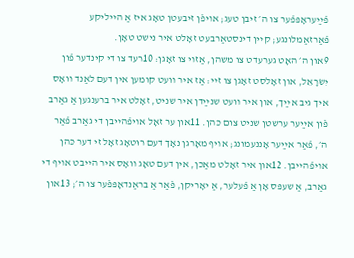פֿײַעראָפּפֿער צו ה׳ זיבן טעג; אױפֿן זיבעטן טאָג איז אַ הײליקע פֿאַרזאַמלונגע; קײן דינסטאַרבעט זאָלט איר נישט טאָן.
9און ה׳ האָט גערעדט צו משהן, אַזױ צו זאָגן: 10רעד צו די קינדער פֿון יִשׂרָאֵל, און זאָלסט זאָגן צו זײ: אַז איר װעט קומען אין דעם לאַנד װאָס איך גיב אײַך, און איר װעט שנײַדן איר שניט, זאָלט איר ברענגען אַ גאַרב פֿון אײַער ערשטן שניט צום כּהן. 11און ער זאָל אױפֿהײבן די גאַרב פֿאַר ה׳, פֿאַר אײַער אָננעמונג; אױף מאָרגן נאָך דעם רוּטאָג זאָל זי דער כּהן אױפֿהײבן. 12און איר זאָלט מאַכן, אין דעם טאָג װאָס איר הײבט אױף די גאַרב, אַ שעפּס אָן אַ פֿעלער, אַ יאָריקן, פֿאַר אַ בראַנדאָפּפֿער צו ה׳; 13און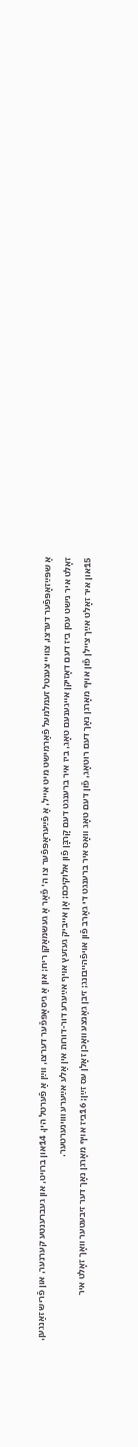אַ שפּײַזאָפּפֿער דערצו, צװײ צענטל זעמלמעל פֿאַרמישט מיט אײל, אַ פֿײַעראָפּפֿער צו ה׳ פֿאַר אַ געשמאַקן ריח; און אַ גיסאָפּפֿער דערצו, װײַן אַ פֿערטל הין. 14און ברױט, און געברענטע קערנער, און פֿריש זאַנגען, זאָלט איר נישט עסן ביז דעם דאָזיקן אײגענעם טאָג, ביז איר ברענגט דעם קָרבָּן פֿון אלוקיכם; אַן אײביק געזעץ אױף אײַערע דור-דורות אין אַלע אײַערע װױנערטער.
15און איר זאָלט אײַך צײלן פֿון אױף מאָרגן נאָך דעם רוטאָג, פֿון דעם טאָג װאָס איר ברענגט די גאַרב פֿון אױפֿהײבונג; זיבן גאַנצע װאָכן זאָלן עס זײַן; 16ביז אױף מאָרגן נאָך דער זיבעטער װאָך זאָלט איר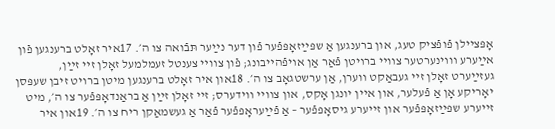אָפּצײלן פֿופֿציק טעג, און ברענגען אַ שפּײַזאָפּפֿער פֿון דער נײַער תּבֿואה צו ה׳. 17איר זאָלט ברענגען פֿון אײַערע װױנערטער צװײ ברױטן פֿאַר אַן אױפֿהײבונג; פֿון צװײ צענטל זעמלמעל זאָלן זײ זײַן, געזײַערט זאָלן זײ געבאַקט װערן, אַן ערשטגאָב צו ה׳. 18און איר זאָלט ברענגען מיטן ברױט זיבן שעפּסן יאָריקע אָן אַ פֿעלער, און אײן יונגן אָקס, און צװײ װידערס; זײ זאָלן זײַן אַ בראַנדאָפּפֿער צו ה׳, מיט זײערע שפּײַזאָפּפֿער און זײערע גיסאָפּפֿער – אַ פֿײַעראָפּפֿער פֿאַר אַ געשמאַקן ריח צו ה׳. 19און איר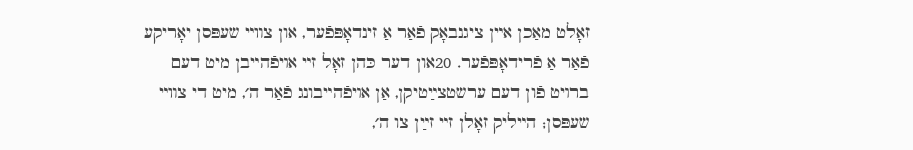זאָלט מאַכן אײן ציגנבאָק פֿאַר אַ זינדאָפּפֿער, און צװײ שעפּסן יאָריקע פֿאַר אַ פֿרידאָפּפֿער. 20און דער כּהן זאָל זײ אױפֿהײבן מיט דעם ברױט פֿון דעם ערשטצײַטיקן, אַן אױפֿהײבונג פֿאַר ה׳, מיט די צװײ שעפּסן; הײליק זאָלן זײ זײַן צו ה׳,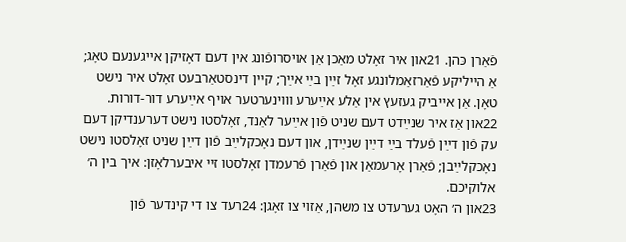פֿאַרן כּהן. 21און איר זאָלט מאַכן אַן אױסרופֿונג אין דעם דאָזיקן אײגענעם טאָג; אַ הײליקע פֿאַרזאַמלונגע זאָל זײַן בײַ אײַך; קײן דינסטאַרבעט זאָלט איר נישט טאָן. אַן אײביק געזעץ אין אַלע אײַערע װױנערטער אױף אײַערע דור-דורות.
22און אַז איר שנײַדט דעם שניט פֿון אײַער לאַנד, זאָלסטו נישט דערענדיקן דעם עק פֿון דײַן פֿעלד בײַ דײַן שנײַדן, און דעם נאָכקלײַב פֿון דײַן שניט זאָלסטו נישט נאָכקלײַבן; פֿאַרן אָרעמאַן און פֿאַרן פֿרעמדן זאָלסטו זײ איבערלאָזן: איך בין ה׳ אלוקיכם.
23און ה׳ האָט גערעדט צו משהן, אַזױ צו זאָגן: 24רעד צו די קינדער פֿון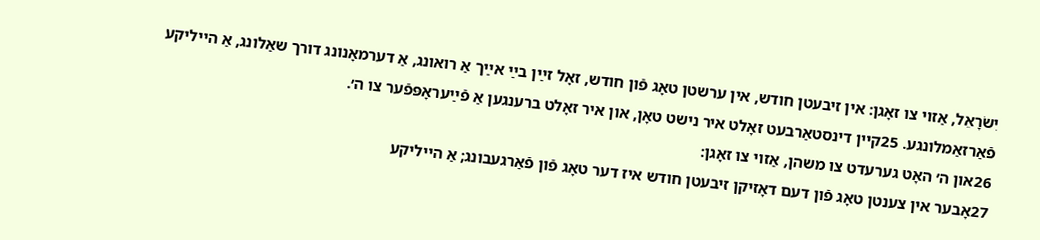יִשׂרָאֵל, אַזױ צו זאָגן: אין זיבעטן חודש, אין ערשטן טאָג פֿון חודש, זאָל זײַן בײַ אײַך אַ רואונג, אַ דערמאָנונג דורך שאַלונג, אַ הײליקע פֿאַרזאַמלונגע. 25קײן דינסטאַרבעט זאָלט איר נישט טאָן, און איר זאָלט ברענגען אַ פֿײַעראָפּפֿער צו ה׳.
26און ה׳ האָט גערעדט צו משהן, אַזױ צו זאָגן:
27אָבער אין צענטן טאָג פֿון דעם דאָזיקן זיבעטן חודש איז דער טאָג פֿון פֿאַרגעבונג; אַ הײליקע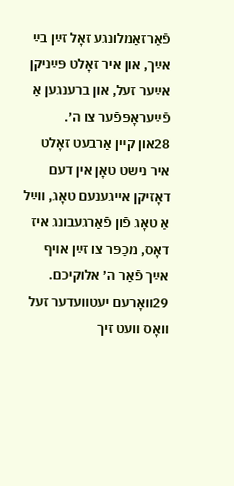פֿאַרזאַמלונגע זאָל זײַן בײַ אײַך, און איר זאָלט פּײַניקן אײַער זעל, און ברענגען אַ פֿײַעראָפּפֿער צו ה׳.
28און קײן אַרבעט זאָלט איר נישט טאָן אין דעם דאָזיקן אײגענעם טאָג, װײַל אַ טאָג פֿון פֿאַרגעבונג איז דאָס, מכַפּר צו זײַן אױף אײַך פֿאַר ה׳ אלוקיכם. 29װאָרעם יעטװעדער זעל װאָס װעט זיך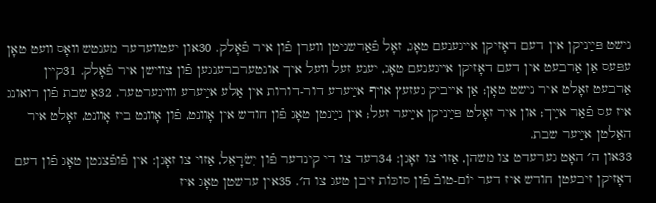נישט פּײַניקן אין דעם דאָזיקן אײגענעם טאָג, זאָל פֿאַרשניטן װערן פֿון איר פֿאָלק. 30און יעטװעדער מענטש װאָס װעט טאָן עפּעס אַן אַרבעט אין דעם דאָזיקן אײגענעם טאָג, יענע זעל װעל איך אונטערברענגען פֿון צװישן איר פֿאָלק. 31קײן אַרבעט זאָלט איר נישט טאָן; אַן אײביק געזעץ אױף אײַערע דור-דורות אין אַלע אײַערע װױנערטער. 32אַ שבת פֿון רואונג איז עס פֿאַר אײַך; און איר זאָלט פּײַניקן אײַער זעל; אין נײַנטן טאָג פֿון חודש אין אָװנט, פֿון אָװנט ביז אָװנט, זאָלט איר האַלטן אײַער שבת.
33און ה׳ האָט גערעדט צו משהן, אַזױ צו זאָגן: 34רעד צו די קינדער פֿון יִשׂרָאֵל, אַזױ צו זאָגן: אין פֿופֿצנטן טאָג פֿון דעם דאָזיקן זיבעטן חודש איז דער יוֹם-טובֿ פֿון סוכּוֹת זיבן טעג צו ה׳. 35אין ערשטן טאָג איז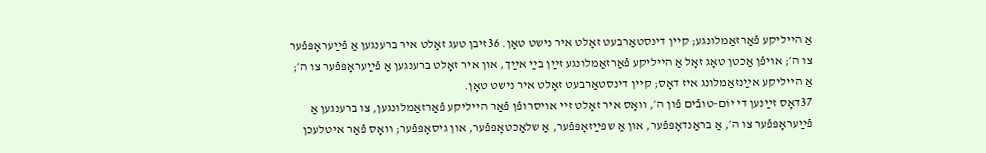אַ הײליקע פֿאַרזאַמלונגע; קײן דינסטאַרבעט זאָלט איר נישט טאָן. 36זיבן טעג זאָלט איר ברענגען אַ פֿײַעראָפּפֿער צו ה׳; אױפֿן אַכטן טאָג זאָל אַ הײליקע פֿאַרזאַמלונגע זײַן בײַ אײַך, און איר זאָלט ברענגען אַ פֿײַעראָפּפֿער צו ה׳; אַ הײליקע אײַנזאַמלונג איז דאָס; קײן דינסטאַרבעט זאָלט איר נישט טאָן.
37דאָס זײַנען די יוֹם-טובֿים פֿון ה׳, װאָס איר זאָלט זײ אױסרופֿן פֿאַר הײליקע פֿאַרזאַמלונגען, צו ברענגען אַ פֿײַעראָפּפֿער צו ה׳, אַ בראַנדאָפּפֿער, און אַ שפּײַזאָפּפֿער, אַ שלאַכטאָפּפֿער, און גיסאָפּפֿער; װאָס פֿאַר איטלעכן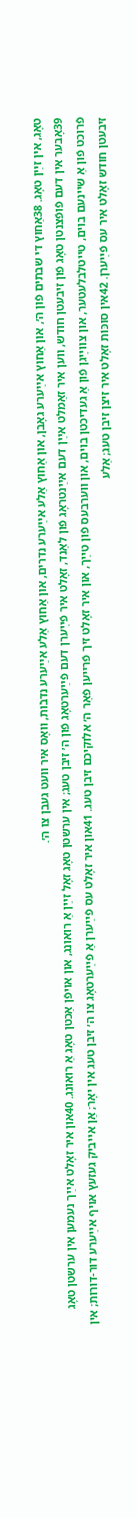טאָג, אין זײַן טאָג. 38אַחוץ די שבתים פֿון ה׳, און אַחוץ אײַערע גאָבן, און אַחוץ אַלע אײַערע נדרים, און אַחוץ אַלע אײַערע נדבֿות, װאָס איר װעט געבן צו ה׳.
39אָבער אין דעם פֿופֿצנטן טאָג פֿון זיבעטן חודש, װען איר זאַמלט אײַן דעם אײַנטראָג פֿון לאַנד, זאָלט איר פֿײַערן דעם פֿײַערטאָג פֿון ה׳ זיבן טעג; אין ערשטן טאָג זאָל זײַן אַ רואונג, און אױפֿן אַכטן טאָג אַ רואונג. 40און איר זאָלט אײַך נעמען אין ערשטן טאָג פֿרוכט פֿון אַ שײנעם בױם, טײטלבלעטער, און צװײַגן פֿון אַ געדיכטן בױם, און װערבעס פֿון טײַך, און איר זאָלט זיך פֿרײען פֿאַר ה׳ אלוקיכם זיבן טעג. 41און איר זאָלט עס פֿײַערן אַ פֿײַערטאָג צו ה׳ זיבן טעג אין יאָר; אַן אײביק געזעץ אױף אײַערע דור-דורות; אין זיבעטן חודש זאָלט איר עס פֿײַערן. 42אין סוכּוֹת זאָלט איר זיצן זיבן טעג; אַלע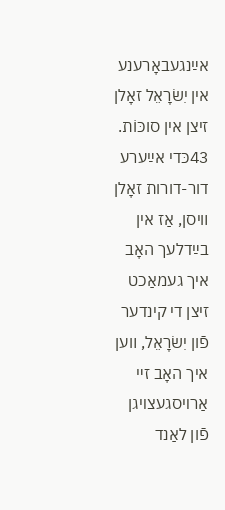אײַנגעבאָרענע אין יִשׂרָאֵל זאָלן זיצן אין סוכּוֹת. 43כּדי אײַערע דור-דורות זאָלן װיסן, אַז אין בײַדלעך האָב איך געמאַכט זיצן די קינדער פֿון יִשׂרָאֵל, װען איך האָב זײ אַרױסגעצױגן פֿון לאַנד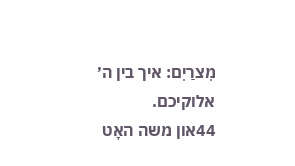מִצרַיִם: איך בין ה׳ אלוקיכם.
44און משה האָט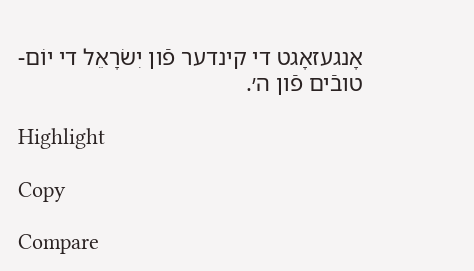אָנגעזאָגט די קינדער פֿון יִשׂרָאֵל די יוֹם-טובֿים פֿון ה׳.

Highlight

Copy

Compare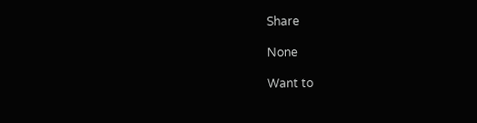Share

None

Want to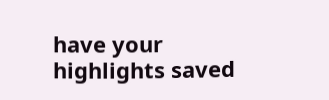have your highlights saved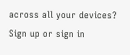across all your devices? Sign up or sign in